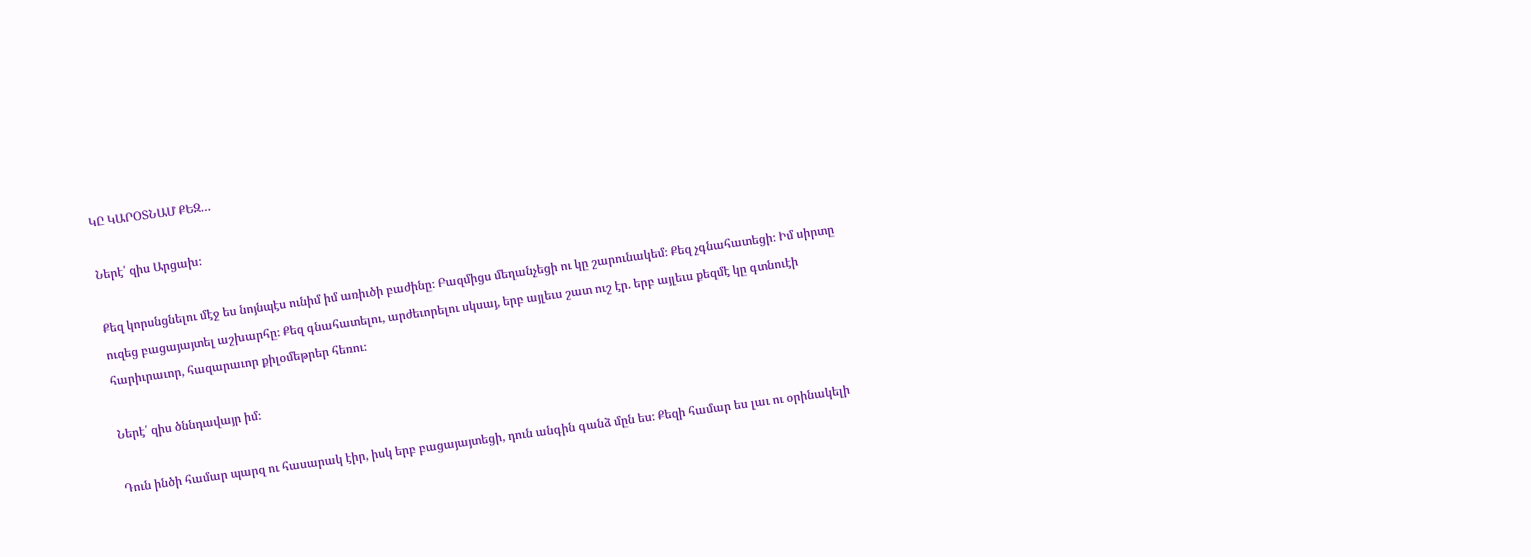ԿԸ ԿԱՐՕՏՆԱՄ ՔԵԶ…

Ներէ՛ զիս Արցախ։

Քեզ կորսնցնելու մէջ ես նոյնպէս ունիմ իմ առիւծի բաժինը։ Բազմիցս մեղանչեցի ու կը շարունակեմ։ Քեզ չգնահատեցի։ Իմ սիրտը ուզեց բացայայտել աշխարհը։ Քեզ գնահատելու, արժեւորելու սկսայ, երբ այլեւս շատ ուշ էր. երբ այլեւս քեզմէ կը գտնուէի հարիւրաւոր, հազարաւոր քիլօմեթրեր հեռու։

Ներէ՛ զիս ծննդավայր իմ։

Դուն ինծի համար պարզ ու հասարակ էիր, իսկ երբ բացայայտեցի, դուն անգին գանձ մըն ես։ Քեզի համար ես լաւ ու օրինակելի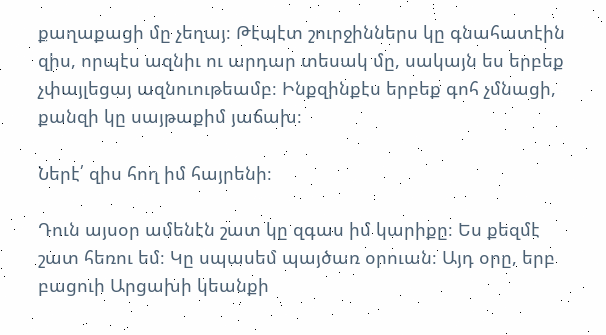քաղաքացի մը չեղայ։ Թէպէտ շուրջիններս կը գնահատէին զիս, որպէս ազնիւ ու արդար տեսակ մը, սակայն ես երբեք չփայլեցայ ազնուութեամբ։ Ինքզինքէս երբեք գոհ չմնացի, քանզի կը սայթաքիմ յաճախ։

Ներէ՛ զիս հող իմ հայրենի։

Դուն այսօր ամենէն շատ կը զգաս իմ կարիքը։ Ես քեզմէ շատ հեռու եմ։ Կը սպասեմ պայծառ օրուան։ Այդ օրը, երբ բացուի Արցախի կեանքի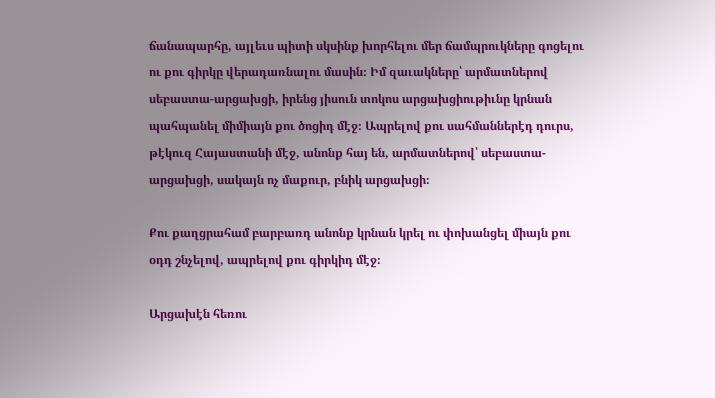ճանապարհը, այլեւս պիտի սկսինք խորհելու մեր ճամպրուկները գոցելու ու քու գիրկը վերադառնալու մասին։ Իմ զաւակները՝ արմատներով սեբաստա-արցախցի, իրենց յիսուն տոկոս արցախցիութիւնը կրնան պահպանել միմիայն քու ծոցիդ մէջ։ Ապրելով քու սահմաններէդ դուրս, թէկուզ Հայաստանի մէջ, անոնք հայ են, արմատներով՝ սեբաստա-արցախցի, սակայն ոչ մաքուր, բնիկ արցախցի։

Քու քաղցրահամ բարբառդ անոնք կրնան կրել ու փոխանցել միայն քու օդդ շնչելով, ապրելով քու գիրկիդ մէջ։

Արցախէն հեռու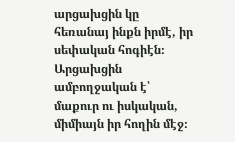արցախցին կը հեռանայ ինքն իրմէ, իր սեփական հոգիէն։ Արցախցին ամբողջական է՝ մաքուր ու իսկական, միմիայն իր հողին մէջ։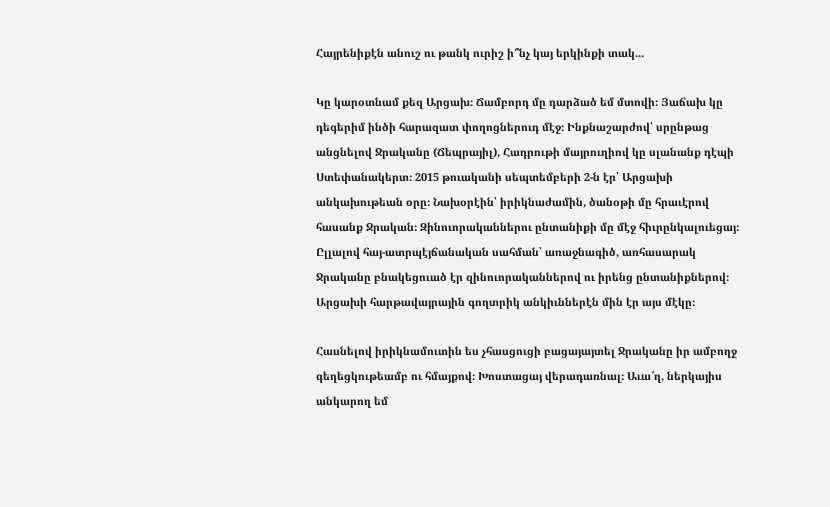Հայրենիքէն անուշ ու թանկ ուրիշ ի՞նչ կայ երկինքի տակ...

Կը կարօտնամ քեզ Արցախ։ Ճամբորդ մը դարձած եմ մտովի։ Յաճախ կը դեգերիմ ինծի հարազատ փողոցներուդ մէջ։ Ինքնաշարժով՝ սրընթաց անցնելով Ջրականը (Ճեպրայիլ), Հադրութի մայրուղիով կը սլանանք դէպի Ստեփանակերտ։ 2015 թուականի սեպտեմբերի 2-ն էր՝ Արցախի անկախութեան օրը։ Նախօրէին՝ իրիկնաժամին, ծանօթի մը հրաւէրով հասանք Ջրական։ Զինուորականներու ընտանիքի մը մէջ հիւրընկալուեցայ։ Ըլլալով հայ-ատրպէյճանական սահման՝ առաջնագիծ, առհասարակ Ջրականը բնակեցուած էր զինուորականներով ու իրենց ընտանիքներով։ Արցախի հարթավայրային գողտրիկ անկիւններէն մին էր այս մէկը։

Հասնելով իրիկնամուտին ես չհասցուցի բացայայտել Ջրականը իր ամբողջ գեղեցկութեամբ ու հմայքով։ Խոստացայ վերադառնալ։ Աւա՜ղ, ներկայիս անկարող եմ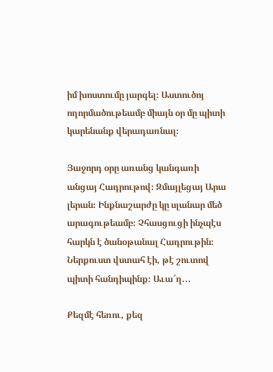իմ խոստումը յարգել։ Աստուծոյ ողորմածութեամբ միայն օր մը պիտի կարենանք վերադառնալ։

Յաջորդ օրը առանց կանգառի անցայ Հադրութով։ Զմայլեցայ Արա լերան։ Ինքնաշարժը կը սլանար մեծ արագութեամբ։ Չհասցուցի ինչպէս հարկն է ծանօթանալ Հադրութին։ Ներքուստ վստահ էի, թէ շուտով պիտի հանդիպինք։ Աւա՜ղ...

Քեզմէ հեռու, քեզ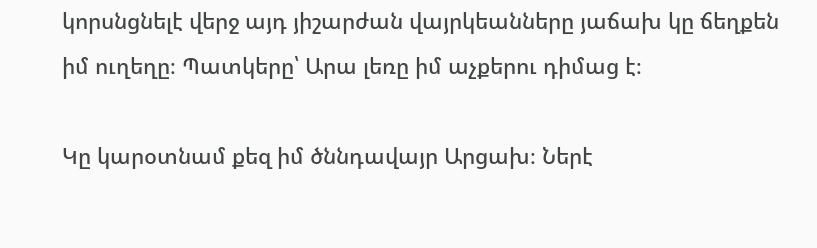կորսնցնելէ վերջ այդ յիշարժան վայրկեանները յաճախ կը ճեղքեն իմ ուղեղը։ Պատկերը՝ Արա լեռը իմ աչքերու դիմաց է։

Կը կարօտնամ քեզ իմ ծննդավայր Արցախ։ Ներէ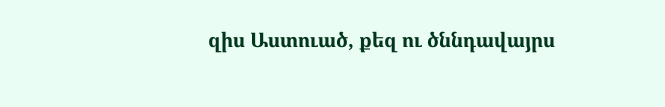զիս Աստուած, քեզ ու ծննդավայրս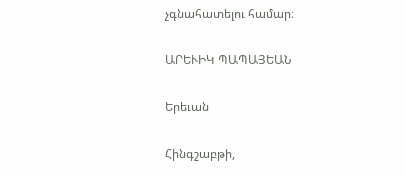չգնահատելու համար։

ԱՐԵՒԻԿ ՊԱՊԱՅԵԱՆ

Երեւան

Հինգշաբթի,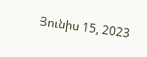Յունիս 15, 2023